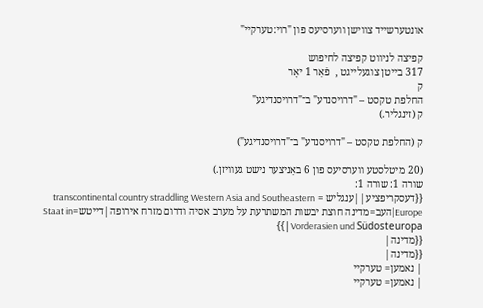אונטערשייד צווישן ווערסיעס פון "רוי:טערקיי"

קפיצה לניווט קפיצה לחיפוש
317 בייטן צוגעלייגט ,  פֿאַר 1 יאָר
ק
החלפת טקסט – "דרויסנדע" ב־"דרויסנדיגע"
ק (זינגליר.)

ק (החלפת טקסט – "דרויסנדע" ב־"דרויסנדיגע")

(20 מיטלסטע ווערסיעס פון 6 באַניצער נישט געוויזן.)
שורה 1: שורה 1:
{{דעסקריפציע||ענגליש = transcontinental country straddling Western Asia and Southeastern Europe|העב=מדינה חוצת יבשות המשתרעת על מערב אסיה ודרום מזרח אירופה|דייטש=Staat in Vorderasien und Südosteuropa|}}
{{מדינה|
{{מדינה|
| נאמען= טערקיי
| נאמען= טערקיי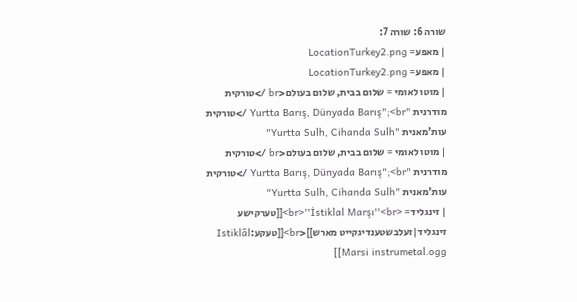שורה 6: שורה 7:
| מאפע= LocationTurkey2.png
| מאפע= LocationTurkey2.png
| מוטו לאומי = שלום בבית, שלום בעולם<br />טורקית מודרנית "Yurtta Barış, Dünyada Barış";<br />טורקית עות'מאנית "Yurtta Sulh, Cihanda Sulh"
| מוטו לאומי = שלום בבית, שלום בעולם<br />טורקית מודרנית "Yurtta Barış, Dünyada Barış";<br />טורקית עות'מאנית "Yurtta Sulh, Cihanda Sulh"
| זינגליד= <br>''İstiklal Marşı''<br>[[טערקישע זינגליד|זעלבשטענדיגקייט מארש]]<br>[[טעקע:Istiklâl Marsi instrumetal.ogg]]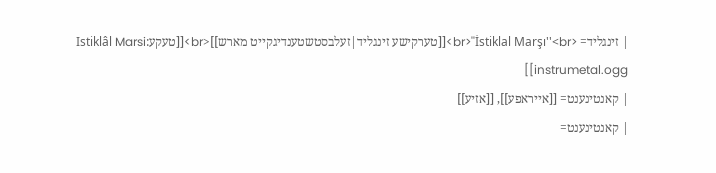| זינגליד= <br>''İstiklal Marşı''<br>[[טערקישע זינגליד|זעלבסטשטענדיגקייט מארש]]<br>[[טעקע:Istiklâl Marsi instrumetal.ogg]]
| קאנטינענט= [[אייראפע]], [[אזיע]]
| קאנטינענט=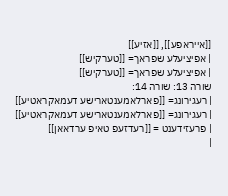[[אייראפע]], [[אזיע]]
| אפיציעלע שפראך= [[טערקיש]]
| אפיציעלע שפראך= [[טערקיש]]
שורה 13: שורה 14:
| רעגירונג= [[פארלאמענטארישע דעמאקראטיע]]
| רעגירונג= [[פארלאמענטארישע דעמאקראטיע]]
| פרעזידענט = [[רעדזעפ טאיפ ערדאאן]]
|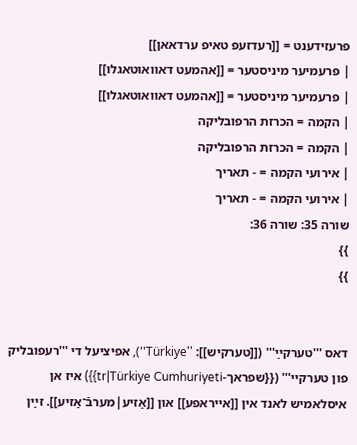פרעזידענט = [[רעדזעפ טאיפ ערדאאן]]
| פרעמיער מיניסטער = [[אהמעט דאוואוטאגלו]]
| פרעמיער מיניסטער = [[אהמעט דאוואוטאגלו]]
| הקמה = הכרזת הרפובליקה
| הקמה = הכרזת הרפובליקה
| אירועי הקמה = - תאריך
| אירועי הקמה = - תאריך
שורה 35: שורה 36:
}}
}}


דאס '''טערקײַ''' ([[טערקיש]]: ''Türkiye''), אפיציעל די '''רעפובליק פון טערקיי''' ({{שפראך-tr|Türkiye Cumhuriyeti}}) איז אן איסלאמיש לאנד אין [[אייראפע]] און [[אַזיע|מערבֿ־אַזיע]]. זײַן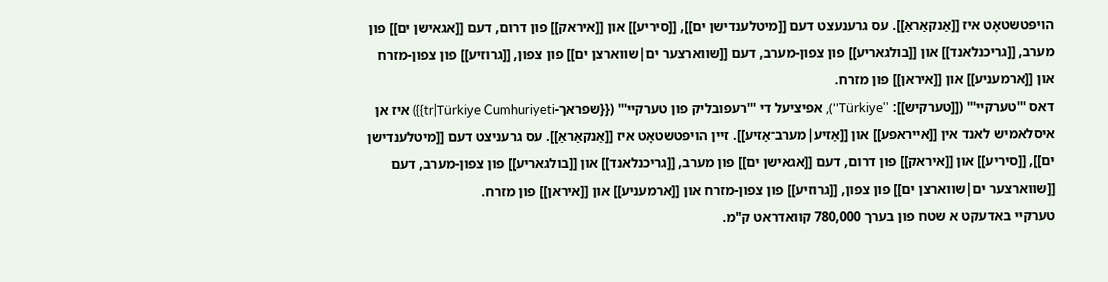הױפּטשטאָט איז [[אַנקאַראַ]]. עס גרענעצט דעם [[מיטלענדישן ים]], [[סיריע]] און [[איראק]] פון דרום, דעם [[אגאישן ים]] פון מערב, [[גריכנלאנד]] און [[בולגאריע]] פון צפון-מערב, דעם [[שווארצער ים|שווארצן ים]] פון צפון, [[גרוזיע]] פון צפון-מזרח און [[ארמעניע]] און [[איראן]] פון מזרח.
דאס '''טערקיי''' ([[טערקיש]]: ''Türkiye''), אפיציעל די '''רעפובליק פון טערקיי''' ({{שפראך-tr|Türkiye Cumhuriyeti}}) איז אן איסלאמיש לאנד אין [[אייראפע]] און [[אַזיע|מערב־אַזיע]]. זיין הויפּטשטאָט איז [[אַנקאַראַ]]. עס גרעניצט דעם [[מיטלענדישן ים]], [[סיריע]] און [[איראק]] פון דרום, דעם [[אגאישן ים]] פון מערב, [[גריכנלאנד]] און [[בולגאריע]] פון צפון-מערב, דעם [[שווארצער ים|שווארצן ים]] פון צפון, [[גרוזיע]] פון צפון-מזרח און [[ארמעניע]] און [[איראן]] פון מזרח.
טערקיי באדעקט א שטח פון בערך 780,000 קוואדראט ק"מ.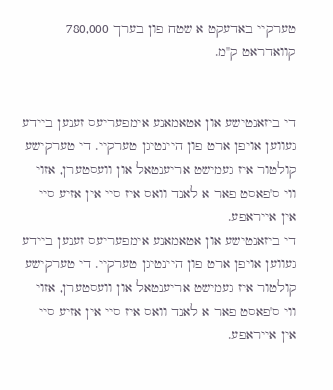טערקיי באדעקט א שטח פון בערך 780,000 קוואדראט ק"מ.


די ביזאנטישע און אטאמאנע אימפעריעס זענען ביידע געווען אויפן ארט פון היינטיגן טערקיי. די טערקישע קולטור איז געמישט אריענטאל און וועסטערן, אזוי ווי ס'פאסט פאר א לאנד וואס איז סיי אין אזיע סיי אין אייראפע.
די ביזאנטישע און אטאמאנע אימפעריעס זענען ביידע געווען אויפן ארט פון היינטיגן טערקיי. די טערקישע קולטור איז געמישט אריענטאל און וועסטערן, אזוי ווי ס'פאסט פאר א לאנד וואס איז סיי אין אזיע סיי אין אייראפע.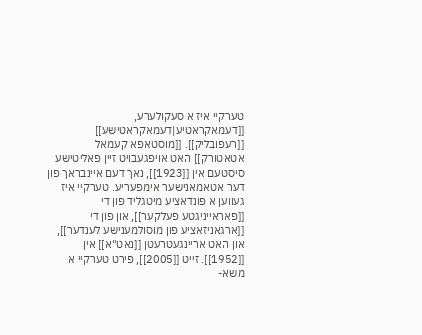טערקיי איז א סעקולערע, [[דעמאקראטיע|דעמאקראטישע]] [[רעפובליק]]. [[מוסטאפא קעמאל אטאטורק]] האט אויפגעבויט זיין פאליטישע סיסטעם אין [[1923]], נאך דעם איינבראך פון דער אטאמאנישער אימפעריע. טערקיי איז געווען א פונדאציע מיטגליד פון די [[פאראייניגטע פעלקער]], און פון די [[ארגאניזאציע פון מוסולמענישע לענדער]], און האט אריינגעטרעטן [[נאט"א]] אין [[1952]]. זייט [[2005]], פירט טערקיי א משא-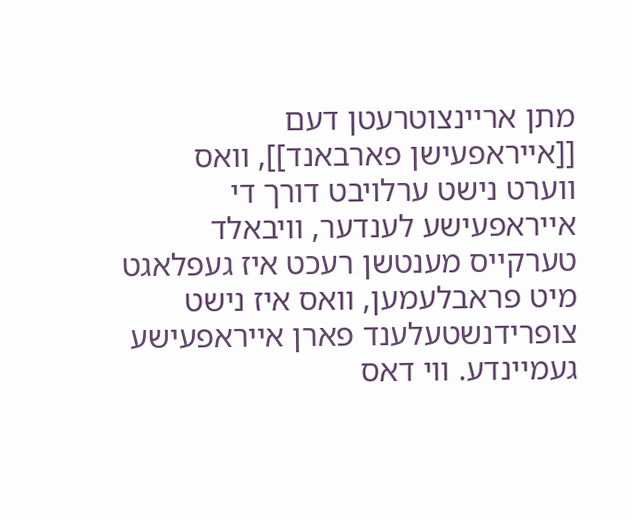מתן אריינצוטרעטן דעם [[אייראפעישן פארבאנד]], וואס ווערט נישט ערלויבט דורך די אייראפעישע לענדער, וויבאלד טערקייס מענטשן רעכט איז געפלאגט מיט פראבלעמען, וואס איז נישט צופרידנשטעלענד פארן אייראפעישע געמיינדע. ווי דאס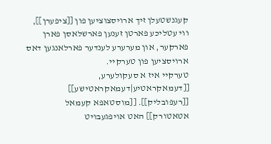קעגנשטעלן זיך ארויסצוציען פון [[ציפערן]], ווי עטליכע פארטן זענען פארשלאסן פארן פארקער, און מערערע לענדער פארלאנגען דאס ארויסציען פון טערקיי.
טערקיי איז א סעקולערע, [[דעמאקראטיע|דעמאקראטישע]] [[רעפובליק]]. [[מוסטאפא קעמאל אטאטורק]] האט אויפגעבויט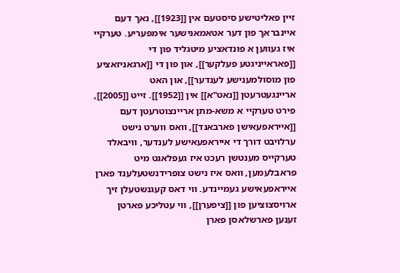זיין פאליטישע סיסטעם אין [[1923]], נאך דעם איינבראך פון דער אטאמאנישער אימפעריע. טערקיי איז געווען א פונדאציע מיטגליד פון די [[פאראייניגטע פעלקער]], און פון די [[ארגאניזאציע פון מוסולמענישע לענדער]], און האט אריינגעטרעטן [[נאט"א]] אין [[1952]]. זייט [[2005]], פירט טערקיי א משא-מתן אריינצוטרעטן דעם [[אייראפעאישן פארבאנד]], וואס ווערט נישט ערלויבט דורך די אייראפעאישע לענדער, וויבאלד טערקייס מענטשן רעכט איז געפלאגט מיט פראבלעמען, וואס איז נישט צופרידנשטעלענד פארן אייראפעאישע געמיינדע. ווי דאס קעגנשטעלן זיך ארויסצוציען פון [[ציפערן]], ווי עטליכע פארטן זענען פארשלאסן פארן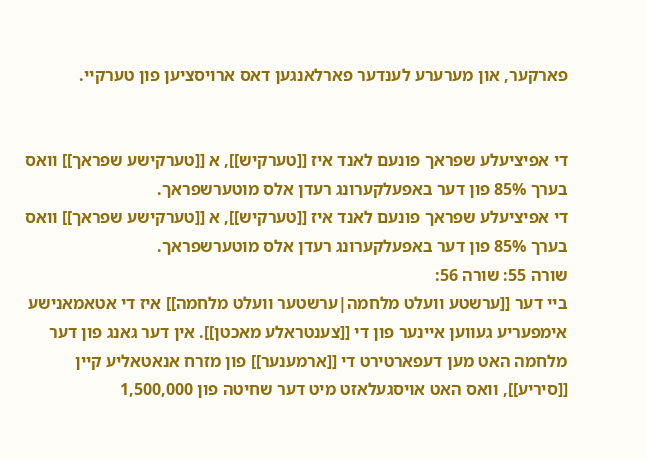פארקער, און מערערע לענדער פארלאנגען דאס ארויסציען פון טערקיי.


די אפיציעלע שפראך פונעם לאנד איז [[טערקיש]], א [[טערקישע שפראך]] וואס בערך 85% פון דער באפעלקערונג רעדן אלס מוטערשפראך.
די אפיציעלע שפראך פונעם לאנד איז [[טערקיש]], א [[טערקישע שפראך]] וואס בערך 85% פון דער באפעלקערונג רעדן אלס מוטערשפראך.
שורה 55: שורה 56:
ביי דער [[ערשטע וועלט מלחמה|ערשטער וועלט מלחמה]] איז די אטאמאנישע אימפעריע געווען איינער פון די [[צענטראלע מאכטן]]. אין דער גאנג פון דער מלחמה האט מען דעפארטירט די [[ארמענער]] פון מזרח אנאטאליע קיין [[סיריע]], וואס האט אויסגעלאזט מיט דער שחיטה פון 1,500,000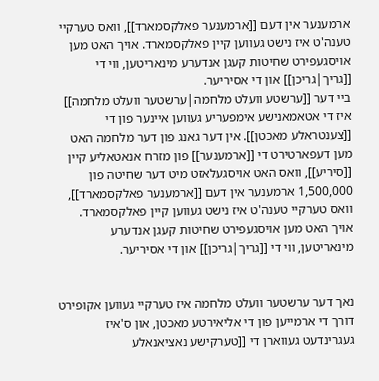ארמענער אין דעם [[ארמענער פאלקסמארד]], וואס טערקיי טענה'ט איז נישט געווען קיין פאלקסמארד. אויך האט מען אויסגעפירט שחיטות קעגן אנדערע מינאריטען, ווי די [[גריך|גריכן]] און די אסיריער.
ביי דער [[ערשטע וועלט מלחמה|ערשטער וועלט מלחמה]] איז די אטאמאנישע אימפעריע געווען איינער פון די [[צענטראלע מאכטן]]. אין דער גאנג פון דער מלחמה האט מען דעפארטירט די [[ארמענער]] פון מזרח אנאטאליע קיין [[סיריע]], וואס האט אויסגעלאזט מיט דער שחיטה פון 1,500,000 ארמענער אין דעם [[ארמענער פאלקסמארד]], וואס טערקיי טענה'ט איז נישט געווען קיין פאלקסמארד. אויך האט מען אויסגעפירט שחיטות קעגן אנדערע מינאריטען, ווי די [[גריך|גריכן]] און די אסיריער.


נאך דער ערשטער וועלט מלחמה איז טערקיי געווען אקופירט דורך די ארמייען פון די אליאירטע מאכטן, און ס'איז געגרינדעט געווארן די [[טערקישע נאציאנאלע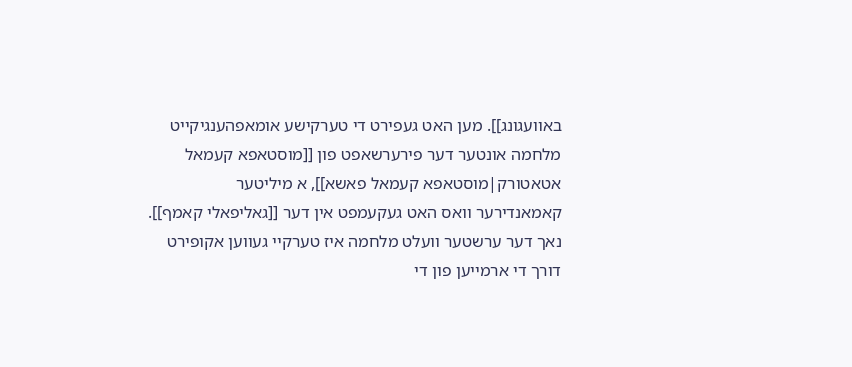באוועגונג]]. מען האט געפירט די טערקישע אומאפהענגיקייט מלחמה אונטער דער פירערשאפט פון [[מוסטאפא קעמאל אטאטורק|מוסטאפא קעמאל פאשא]], א מיליטער קאמאנדירער וואס האט געקעמפט אין דער [[גאליפאלי קאמף]].
נאך דער ערשטער וועלט מלחמה איז טערקיי געווען אקופירט דורך די ארמייען פון די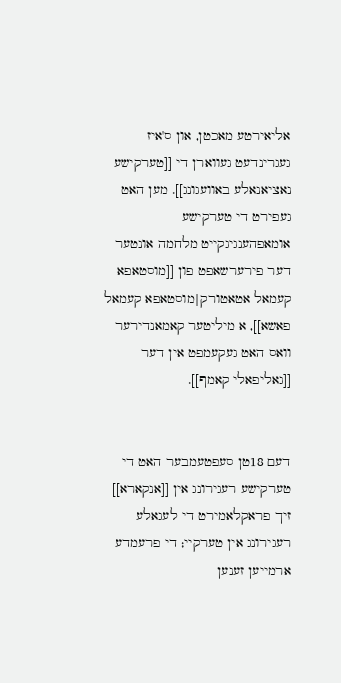אליאירטע מאכטן, און ס'איז געגרינדעט געווארן די [[טערקישע נאציאנאלע באוועגונג]]. מען האט געפירט די טערקישע אומאפהענגיגקייט מלחמה אונטער דער פירערשאפט פון [[מוסטאפא קעמאל אטאטורק|מוסטאפא קעמאל פאשא]], א מיליטער קאמאנדירער וואס האט געקעמפט אין דער [[גאליפאלי קאמף]].


דעם 18טן סעפטעמבער האט די טערקישע רעגירונג אין [[אנקארא]] זיך פראקלאמירט די לעגאלע רעגירונג אין טערקיי; די פרעמדע ארמייען זענען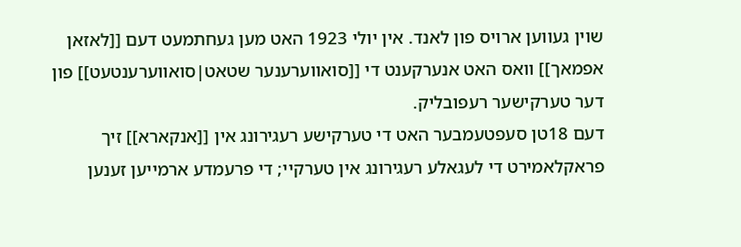שוין געווען ארויס פון לאנד. אין יולי 1923 האט מען געחתמעט דעם [[לאזאן אפמאך]] וואס האט אנערקענט די [[סואווערענער שטאט|סואווערענטעט]] פון דער טערקישער רעפובליק.
דעם 18טן סעפטעמבער האט די טערקישע רעגירונג אין [[אנקארא]] זיך פראקלאמירט די לעגאלע רעגירונג אין טערקיי; די פרעמדע ארמייען זענען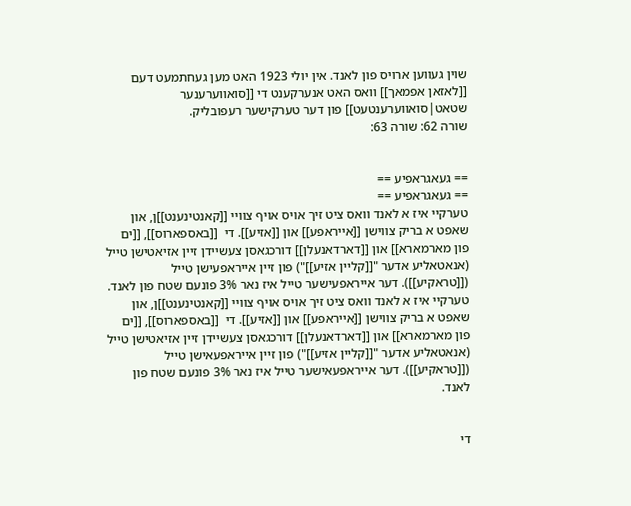שוין געווען ארויס פון לאנד. אין יולי 1923 האט מען געחתמעט דעם [[לאזאן אפמאך]] וואס האט אנערקענט די [[סואווערענער שטאט|סואווערענטעט]] פון דער טערקישער רעפובליק.
שורה 62: שורה 63:


== געאגראפיע ==
== געאגראפיע ==
טערקיי איז א לאנד וואס ציט זיך אויס אויף צוויי [[קאנטינענט]]ן, און שאפט א בריק צווישן [[אייראפע]] און [[אזיע]]. די  [[באספארוס]], [[ים פון מארמארא]] און [[דארדאנעלן]] דורכגאסן צעשיידן זיין אזיאטישן טייל (אנאטאליע אדער "[[קליין אזיע]]") פון זיין אייראפעישן טייל ([[טראקיע]]). דער אייראפעישער טייל איז נאר 3% פונעם שטח פון לאנד.
טערקיי איז א לאנד וואס ציט זיך אויס אויף צוויי [[קאנטינענט]]ן, און שאפט א בריק צווישן [[אייראפע]] און [[אזיע]]. די  [[באספארוס]], [[ים פון מארמארא]] און [[דארדאנעלן]] דורכגאסן צעשיידן זיין אזיאטישן טייל (אנאטאליע אדער "[[קליין אזיע]]") פון זיין אייראפעאישן טייל ([[טראקיע]]). דער אייראפעאישער טייל איז נאר 3% פונעם שטח פון לאנד.


די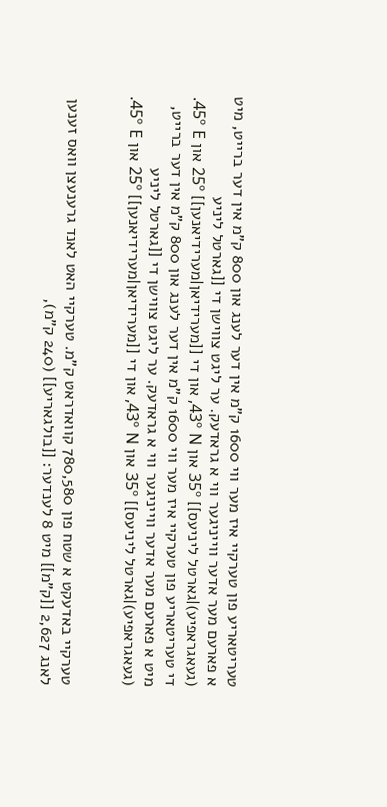טעריטאריע פון טערקיי איז מער ווי 1600 ק"מ אין דער לענג און 800 ק"מ אין דער ברייט, מיט א פארעם מער אדער ווייניגער ווי א גראדעק. ער ליגט צווישן די [[גארטל ליניע (געאגראפיע)|גארטל ליניעס]] 35º און 43º N, און די [[מערידיאן|מערידיאנען]] 25º און 45º E.
די טעריטאריע פון טערקיי איז מער ווי 1600 ק"מ אין דער לענג און 800 ק"מ אין דער ברייט, מיט א פארעם מער אדער ווייניגער ווי א גראדעק. ער ליגט צווישן די [[גארטל ליניע (געאגראפיע)|גארטל ליניעס]] 35º און 43º N, און די [[מערידיאן|מערידיאנען]] 25º און 45º E.


טערקיי באדעקט א שטח פון 780,580 קוואדראט ק"מ. טערקיי האט לאנד גרענעצן וואס זענען לאנג 2,627 [[ק"מ]] מיט 8 לענדער: [[בולגאריע]] (240 ק"מ),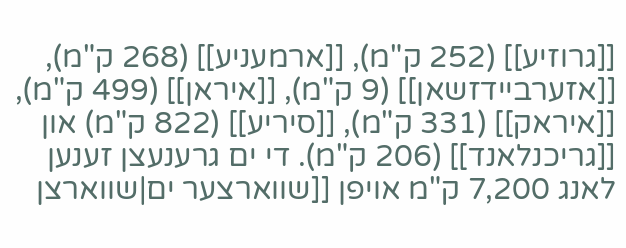[[גרוזיע]] (252 ק"מ), [[ארמעניע]] (268 ק"מ), [[אזערביידזשאן]] (9 ק"מ), [[איראן]] (499 ק"מ), [[איראק]] (331 ק"מ), [[סיריע]] (822 ק"מ) און [[גריכנלאנד]] (206 ק"מ). די ים גרענעצן זענען לאנג 7,200 ק"מ אויפן [[שווארצער ים|שווארצן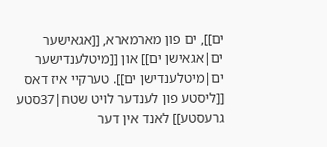ים]], ים פון מארמארא, [[אגאישער ים|אגאישן ים]] און [[מיטלענדישער ים|מיטלענדישן ים]]. טערקיי איז דאס [[ליסטע פון לענדער לויט שטח|37סטע גרעסטע]] לאנד אין דער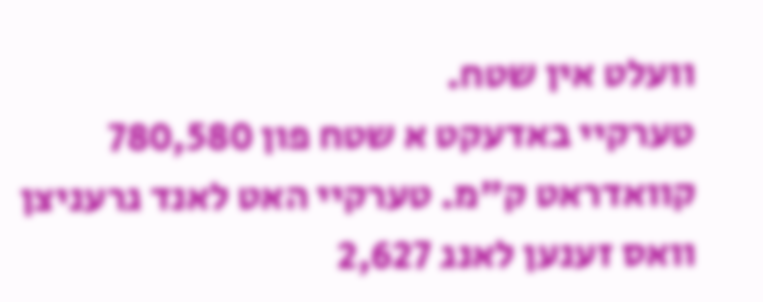וועלט אין שטח.
טערקיי באדעקט א שטח פון 780,580 קוואדראט ק"מ. טערקיי האט לאנד גרעניצן וואס זענען לאנג 2,627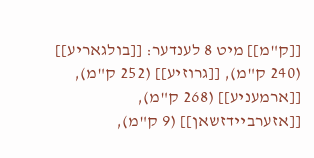[[ק"מ]] מיט 8 לענדער: [[בולגאריע]] (240 ק"מ), [[גרוזיע]] (252 ק"מ), [[ארמעניע]] (268 ק"מ), [[אזערביידזשאן]] (9 ק"מ),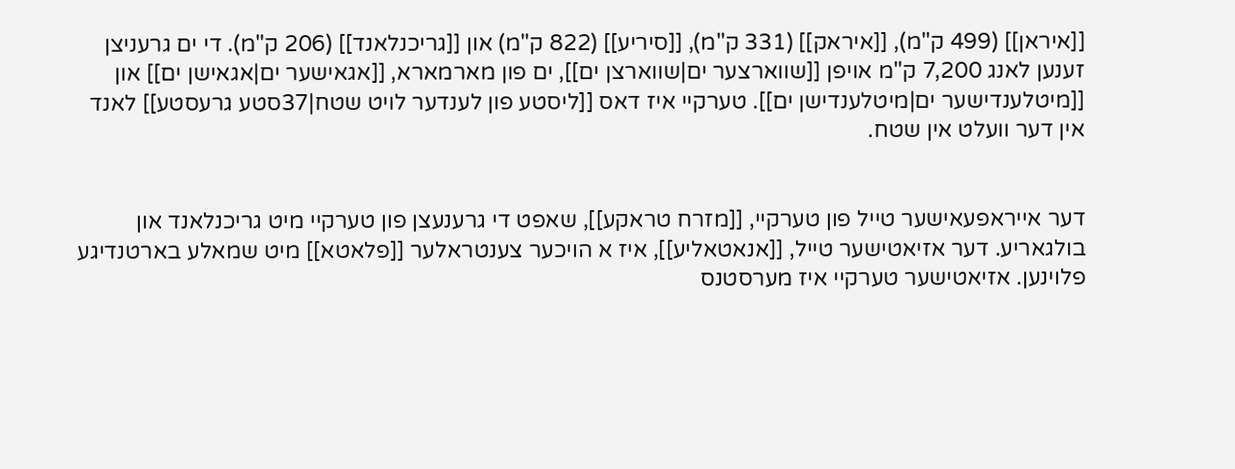[[איראן]] (499 ק"מ), [[איראק]] (331 ק"מ), [[סיריע]] (822 ק"מ) און [[גריכנלאנד]] (206 ק"מ). די ים גרעניצן זענען לאנג 7,200 ק"מ אויפן [[שווארצער ים|שווארצן ים]], ים פון מארמארא, [[אגאישער ים|אגאישן ים]] און [[מיטלענדישער ים|מיטלענדישן ים]]. טערקיי איז דאס [[ליסטע פון לענדער לויט שטח|37סטע גרעסטע]] לאנד אין דער וועלט אין שטח.


דער אייראפעאישער טייל פון טערקיי, [[מזרח טראקע]], שאפט די גרענעצן פון טערקיי מיט גריכנלאנד און בולגאריע. דער אזיאטישער טייל, [[אנאטאליע]], איז א הויכער צענטראלער [[פלאטא]] מיט שמאלע בארטנדיגע פלוינען. אזיאטישער טערקיי איז מערסטנס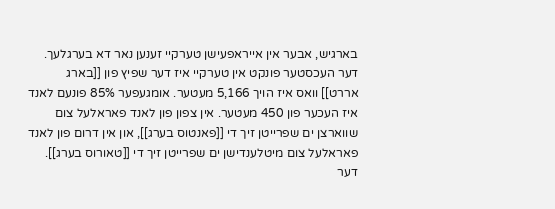בארגיש, אבער אין אייראפעישן טערקיי זענען נאר דא בערגלעך. דער העכסטער פונקט אין טערקיי איז דער שפיץ פון [[בארג אררט]] וואס איז הויך 5,166 מעטער. אומגעפער 85% פונעם לאנד איז העכער פון 450 מעטער. אין צפון פון לאנד פאראלעל צום שווארצן ים שפרייטן זיך די [[פאנטוס בערג]], און אין דרום פון לאנד פאראלעל צום מיטלענדישן ים שפרייטן זיך די [[טאורוס בערג]].
דער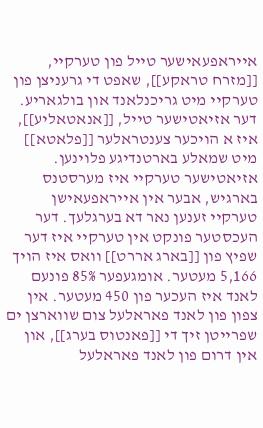אייראפעאישער טייל פון טערקיי, [[מזרח טראקע]], שאפט די גרעניצן פון טערקיי מיט גריכנלאנד און בולגאריע. דער אזיאטישער טייל, [[אנאטאליע]], איז א הויכער צענטראלער [[פלאטא]] מיט שמאלע בארטנדיגע פלוינען. אזיאטישער טערקיי איז מערסטנס בארגיש, אבער אין אייראפעאישן טערקיי זענען נאר דא בערגלעך. דער העכסטער פונקט אין טערקיי איז דער שפיץ פון [[בארג אררט]] וואס איז הויך 5,166 מעטער. אומגעפער 85% פונעם לאנד איז העכער פון 450 מעטער. אין צפון פון לאנד פאראלעל צום שווארצן ים שפרייטן זיך די [[פאנטוס בערג]], און אין דרום פון לאנד פאראלעל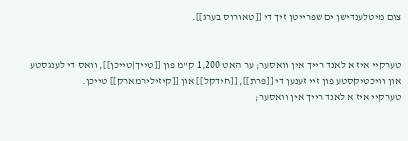צום מיטלענדישן ים שפרייטן זיך די [[טאורוס בערג]].


טערקיי איז א לאנד רייך אין וואסער; ער האט 1,200 ק"מ פון [[טייך|טייכן]], וואס די לענגסטע און וויכטיקסטע פון זיי זענען די [[פרת]], [[חידקל]] און [[קיזילירמארק]] טייכן.
טערקיי איז א לאנד רייך אין וואסער;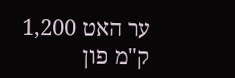ער האט 1,200 ק"מ פון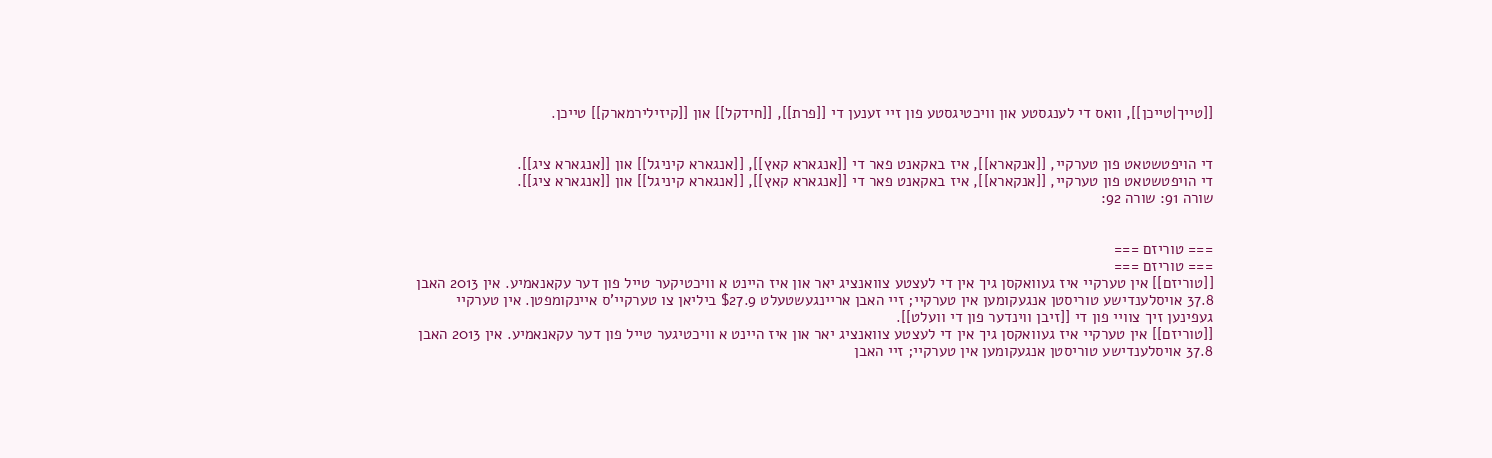[[טייך|טייכן]], וואס די לענגסטע און וויכטיגסטע פון זיי זענען די [[פרת]], [[חידקל]] און [[קיזילירמארק]] טייכן.


די הויפטשטאט פון טערקיי, [[אנקארא]], איז באקאנט פאר די [[אנגארא קאץ]], [[אנגארא קיניגל]] און [[אנגארא ציג]].
די הויפטשטאט פון טערקיי, [[אנקארא]], איז באקאנט פאר די [[אנגארא קאץ]], [[אנגארא קיניגל]] און [[אנגארא ציג]].
שורה 91: שורה 92:


=== טוריזם ===
=== טוריזם ===
[[טוריזם]] אין טערקיי איז געוואקסן גיך אין די לעצטע צוואנציג יאר און איז היינט א וויכטיקער טייל פון דער עקאנאמיע. אין 2013 האבן 37.8 אויסלענדישע טוריסטן אנגעקומען אין טערקיי; זיי האבן אריינגעשטעלט $27.9 ביליאן צו טערקיי'ס איינקומפטן. אין טערקיי געפינען זיך צוויי פון די [[זיבן ווינדער פון די וועלט]].
[[טוריזם]] אין טערקיי איז געוואקסן גיך אין די לעצטע צוואנציג יאר און איז היינט א וויכטיגער טייל פון דער עקאנאמיע. אין 2013 האבן 37.8 אויסלענדישע טוריסטן אנגעקומען אין טערקיי; זיי האבן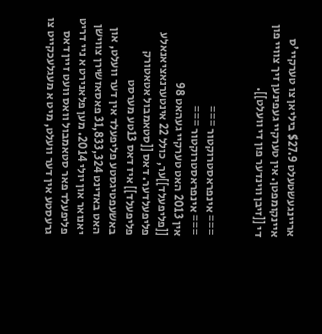אריינגעשטעלט $27.9 ביליאן צו טערקיי'ס איינקומפטן. אין טערקיי געפינען זיך צוויי פון די [[זיבן ווינדער פון די וועלט]].


=== אינפראסטרוקטור ===
=== אינפראסטרוקטור ===
אין 2013 האט טערקיי געהאט 98 [[פליפעלד]]ער, כולל 22 אינטערנאציאנאלע פליפעלדער. דאס [[סטאמבול אטאטורק פליפעלד]] איז דאס 13טע מערסט באשעפטיגסטע פליפעלד אין דער וועלט, און האט באדינט 31,833,324 פאסאזשירן צווישן יאנואר און יולי 2014. מען פלאנירט א ניי דריט פליפעלד פאר סטאמבול וואס וועט זיין דאס גרעסטע אין דער וועלט, מיט א מעגלעכקייט צו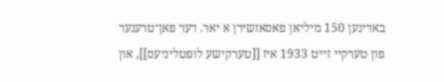באדינען 150 מיליאן פאסאזשירן א יאר. דער פאן־טרעגער פון טערקיי זייט 1933 איז [[טערקישע לופטליניעס]], און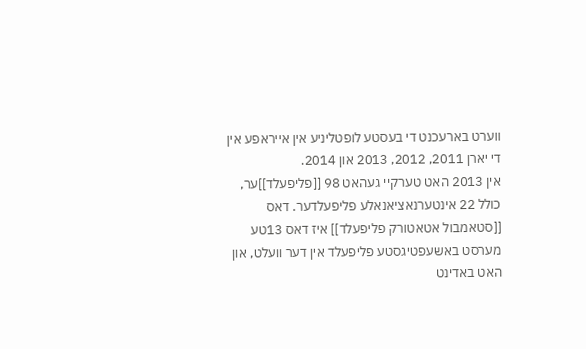ווערט בארעכנט די בעסטע לופטליניע אין אייראפע אין די יארן 2011, 2012, 2013 און 2014.
אין 2013 האט טערקיי געהאט 98 [[פליפעלד]]ער, כולל 22 אינטערנאציאנאלע פליפעלדער. דאס [[סטאמבול אטאטורק פליפעלד]] איז דאס 13טע מערסט באשעפטיגסטע פליפעלד אין דער וועלט, און האט באדינט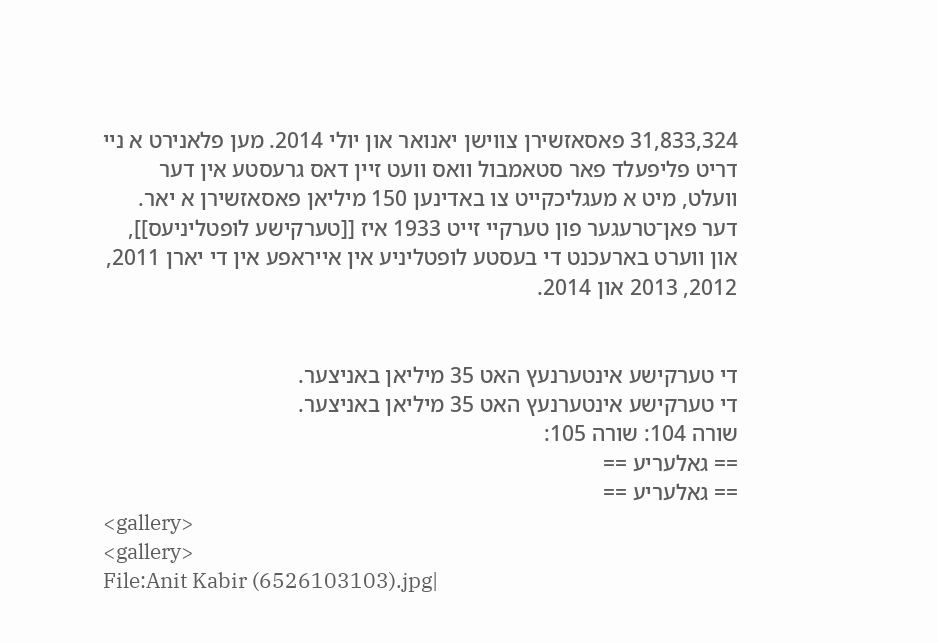31,833,324 פאסאזשירן צווישן יאנואר און יולי 2014. מען פלאנירט א ניי דריט פליפעלד פאר סטאמבול וואס וועט זיין דאס גרעסטע אין דער וועלט, מיט א מעגליכקייט צו באדינען 150 מיליאן פאסאזשירן א יאר. דער פאן־טרעגער פון טערקיי זייט 1933 איז [[טערקישע לופטליניעס]], און ווערט בארעכנט די בעסטע לופטליניע אין אייראפע אין די יארן 2011, 2012, 2013 און 2014.


די טערקישע אינטערנעץ האט 35 מיליאן באניצער.
די טערקישע אינטערנעץ האט 35 מיליאן באניצער.
שורה 104: שורה 105:
== גאלעריע ==
== גאלעריע ==
<gallery>
<gallery>
File:Anit Kabir (6526103103).jpg|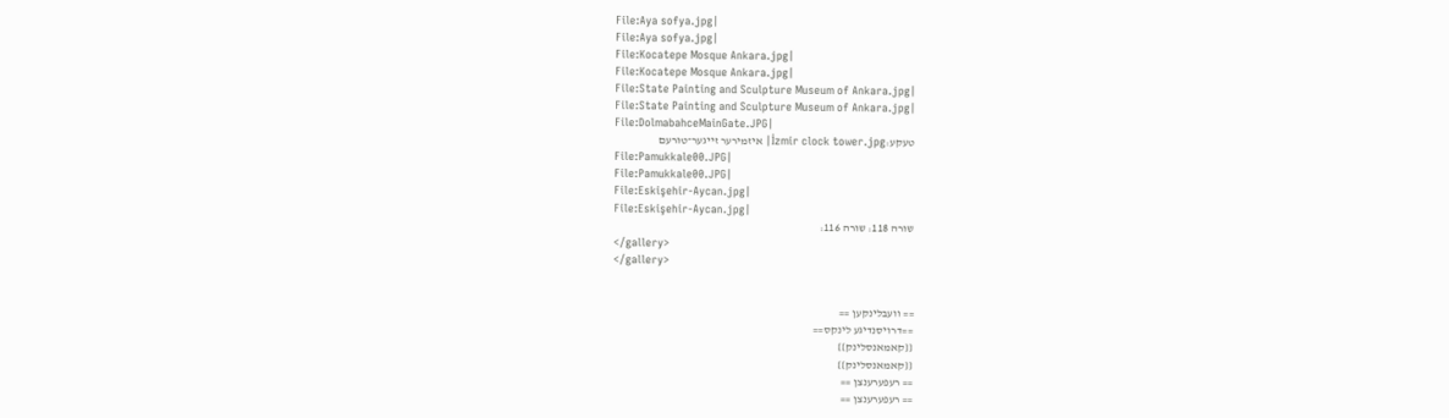File:Aya sofya.jpg|
File:Aya sofya.jpg|
File:Kocatepe Mosque Ankara.jpg|
File:Kocatepe Mosque Ankara.jpg|
File:State Painting and Sculpture Museum of Ankara.jpg|
File:State Painting and Sculpture Museum of Ankara.jpg|
File:DolmabahceMainGate.JPG|
טעקע:İzmir clock tower.jpg| איזמירער זייגער־טורעם
File:Pamukkale00.JPG|
File:Pamukkale00.JPG|
File:Eskişehir-Aycan.jpg|
File:Eskişehir-Aycan.jpg|
שורה 118: שורה 116:
</gallery>
</gallery>


== וועבלינקען ==
==דרויסנדיגע לינקס==
{{קאמאנסלינק}}
{{קאמאנסלינק}}
== רעפערענצן ==
== רעפערענצן ==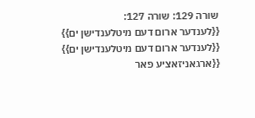שורה 129: שורה 127:
{{לענדער ארום דעם מיטלענדישן ים}}
{{לענדער ארום דעם מיטלענדישן ים}}
{{ארגאניזאציע פאר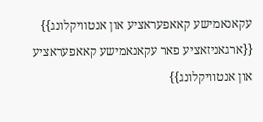עקאנאמישע קאאפעראציע און אנטוויקלונג}}
{{ארגאניזאציע פאר עקאנאמישע קאאפעראציע און אנטוויקלונג}}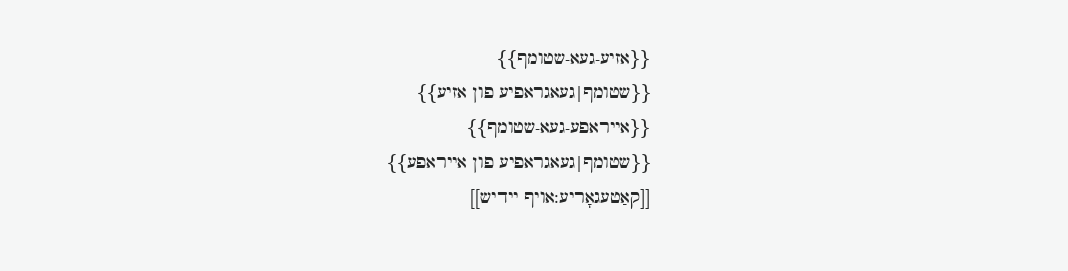{{אזיע-געא-שטומף}}
{{שטומף|געאגראפיע פון אזיע}}
{{אייראפע-געא-שטומף}}
{{שטומף|געאגראפיע פון אייראפע}}
[[קאַטעגאָריע:אויף יידיש]]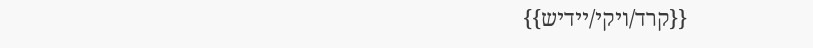{{קרד/ויקי/יידיש}}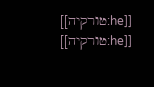[[he:טורקיה]]
[[he:טורקיה]]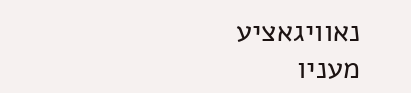נאוויגאציע מעניו